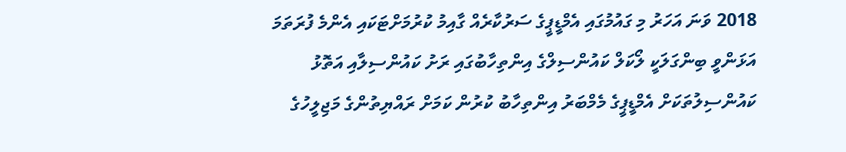2018 ވަނަ އަހަރު މި ގައުމުގައި އެމްޑީޕީގެ ސަރުކާރެއް ގާއިމު ކުރުމަށްޓަކައި އެންމެ ފުރަތަމަ އަޅަންވީ ބިންގަލަކީ ލޯކަލް ކައުންސިލްގެ އިންތިހާބުގައި ރަށު ކައުންސިލާއި އަތޮޅު ކައުންސިލުތަކަށް އެމްޑީޕީގެ މެމްބަރު އިންތިހާބު ކުރުން ކަމަށް ރައްޔިތުންގެ މަޖިލީހުގެ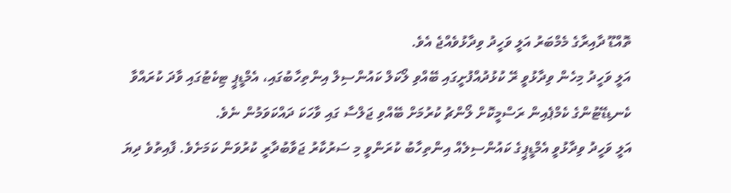ތޮއްޑޫ ދާއިރާގެ މެމްބަރު އަލީ ވަހީދު ވިދާޅުވެއްޖެ އެވެ.
އަލީ ވަހީދު މިހެން ވިދާޅުވީ ރޭ ކުޅުދުއްފުށީގައި ބޭއްވި ލޯކަލް ކައުންސިލް އިންތިހާބުގައި، އެމްޑީޕީ ޓިކެޓުގައި ވާދަ ކުރައްވާ ކެނޑިޑޭޓުންގެ ކެމްޕެއިން ރަސްމީކޮށް ލޯންޗު ކުރުމަށް ބޭއްވި ޖަލްސާ ގައި ވާހަކަ ދައްކަވަމުން ނެވެ.
އަލީ ވަހީދު ވިދާޅުވީ އެމްޑީޕީގެ ކައުންސިލެއް އިންތިހާބު ކުރަންވީ މި ސަރުކާރު ޖަވާބުދާރީ ކުރުވަން ކަމަށެވެ. ފާއިތުވެ ދިޔަ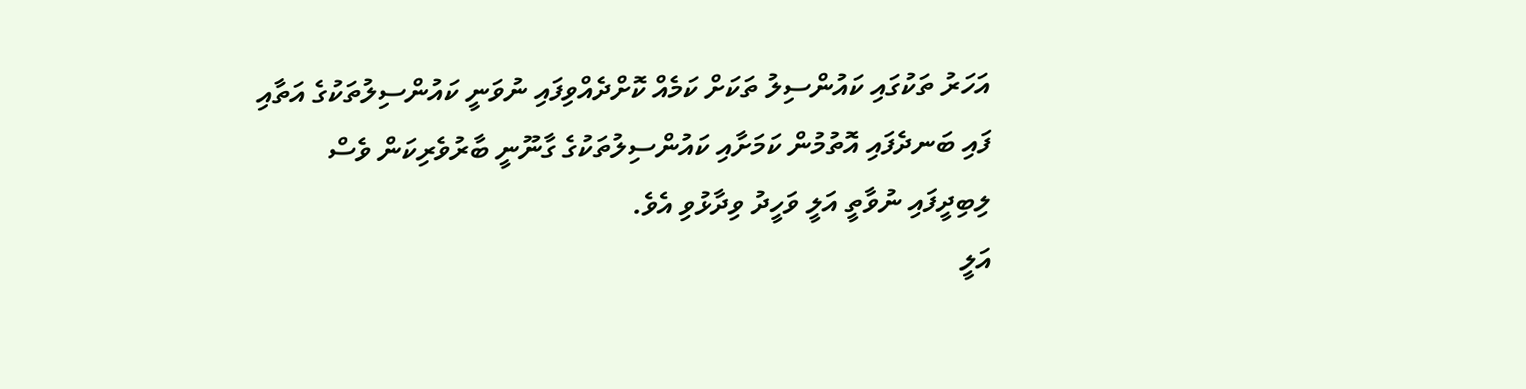އަހަރު ތަކުގައި ކައުންސިލު ތަކަށް ކަމެއް ކޮށްދެއްވިފައި ނުވަނީ ކައުންސިލުތަކުގެ އަތާއި ފައި ބަނދެފައި އޮތުމުން ކަމަށާއި ކައުންސިލުތަކުގެ ގާނޫނީ ބާރުވެރިކަން ވެސް ލިބިދީފައި ނުވާތީ އަލީ ވަހީދު ވިދާޅުވި އެވެ.
އަލީ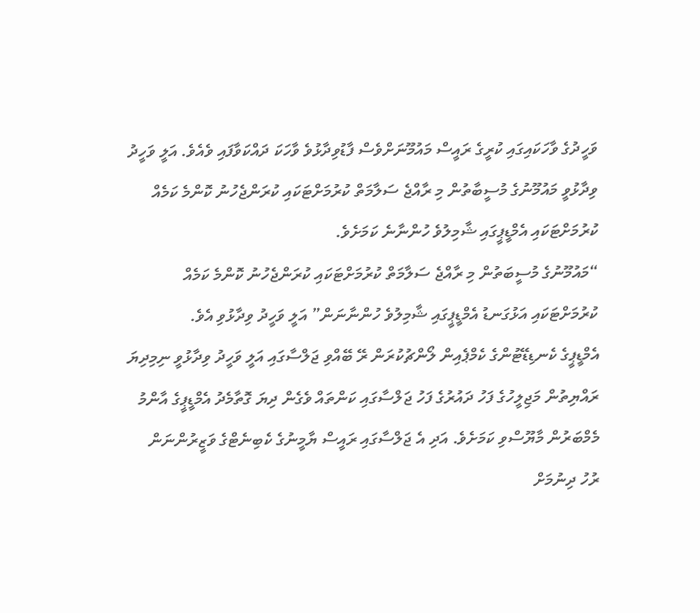ވަހީދުގެ ވާހަކައިގައި ކުރީގެ ރައީސް މައުމޫނަށްވެސް ފާޑުވިދާޅުވެ ވާހަކަ ދައްކަވާފައި ވެއެވެ. އަލީ ވަހީދު ވިދާޅުވީ މައުމޫނުގެ މުސީބާތުން މި ރާއްޖެ ސަލާމަތް ކުރުމަށްޓަކައި ކުރަންޖެހުނު ކޮންމެ ކަމެއް ކުރުމަށްޓަކައި އެމްޑީޕީގައި ޝާމިލުވެ ހުންނާނެ ކަމަށެވެ.
“މައުމޫނުގެ މުސީބަތުން މި ރާއްޖެ ސަލާމަތް ކުރުމަށްޓަކައި ކުރަންޖެހުނު ކޮންމެ ކަމެއް ކުރުމަށްޓަކައި އަޅުގަނޑު އެމްޑީޕީގައި ޝާމިލުވެ ހުންނާނަން” އަލީ ވަހީދު ވިދާޅުވި އެވެ.
އެމްޑީޕީގެ ކެނޑިޑޭޓުންގެ ކެމްޕެއިން ލޯންޗުކުރަން ރޭ ބޭއްވި ޖަލްސާގައި އަލީ ވަހީދު ވިދާޅުވީ ނިމިދިޔަ ރައްޔިތުން މަޖިލީހުގެ ފަހު ދައުރުގެ ފަހު ޖަލްސާގައި ކަންތައް ވެގެން ދިޔަ ގޮތާމެދު އެމްޑީޕީގެ އާންމު މެމްބަރުން މާޔޫސްވި ކަމަށެވެ. އަދި އެ ޖަލްސާގައި ރައީސް ޔާމީނުގެ ކެބިނެޓްގެ ވަޒީރުންނަން ރުހު ދިނުމަށް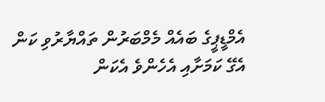އެމްޑީޕީގެ ބައެއް މެމްބަރުން ތައްޔާރުވި ކަން އެގޭ ކަމަށާއި އެހެންވެ އެކަން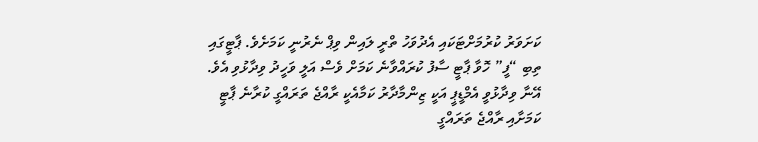ކަށަވަރު ކުރުމަށްޓަކައި އެދުވަހު ތްރީ ލައިން ވިޕް ނެރުނީ ކަމަށެވެ. ޕާޓީގައި ތިބި “ފީ” ހޮވާ ޕާޓީ ސާފު ކުރައްވާނެ ކަމަށް ވެސް އަލީ ވަހީދު ވިދާޅުވި އެވެ.
އޭނާ ވިދާޅުވީ އެމްޑީޕީ އަކީ ޒިންމާދާރު ކަމާއެކީ ރާއްޖެ ތަރައްގީ ކުރާނެ ޕާޓީ ކަމަށާއި ރާއްޖެ ތަރައްގީ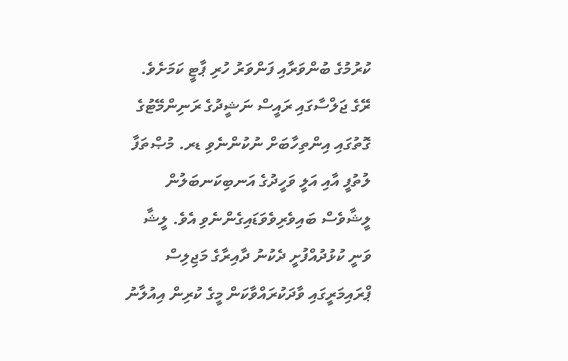ކުރުމުގެ ބުންވަރާއި ފަންވަރު ހުރި ޕާޓީ ކަމަށެވެ.
ރޭގެ ޖަލްސާގައި ރައީސް ނަޝީދުގެ ރަނިންމޭޓުގެ ގޮތުގައި އިންތިހާބަށް ނުކުންނެވި ޑރ. މުޞްތަފާ ލުތުފީ އާއި އަލީ ވަހީދުގެ އަނބިކަނބަލުން ލީޝާވެސް ބައިވެރިވެވަޑައިގެންނެވި އެވެ. ލީޝާ ވަނީ ކުޅުދުއްފުށީ ދެކުނު ދާއިރާގެ މަޖިލިސް ޕްރައިމަރީގައި ވާދަކުރައްވާކަން މީގެ ކުރިން އިއުލާނު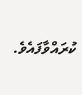ކުރައްވާފައެވެ.